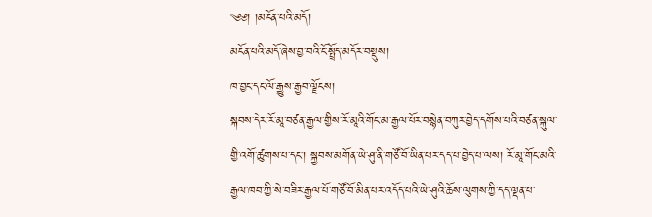༄༅། །མངོན་པའི་མདོ།
མངོན་པའི་མདོ་ཞེས་བྱ་བའི་ངོ་སྤྲོད་མདོར་བསྡུས།
ཁ་བྱང་དང་ལོ་རྒྱུས་རྒྱབ་ལྗོངས།
སྐབས་དེར་རོ་མཱ་བཙན་རྒྱལ་གྱིས་རོ་མཱའི་གོང་མ་རྒྱལ་པོར་བསྙེན་བཀུར་བྱེད་དགོས་པའི་བཙན་སྐུལ་གྱི་འགོ་ཚུགས་པ་དང་། སྐྱབས་མགོན་ཡེ་ཤུ་ནི་གཙོ་བོ་ཡིན་པར་དད་པ་བྱེད་པ་ལས། རོ་མཱ་གོང་མའི་རྒྱལ་ཁབ་ཀྱི་སེ་བཟིར་རྒྱལ་པོ་གཙོ་བོ་མིན་པར་འདོད་པའི་ཡེ་ཤུའི་ཆོས་ལུགས་ཀྱི་དད་ལྡན་པ་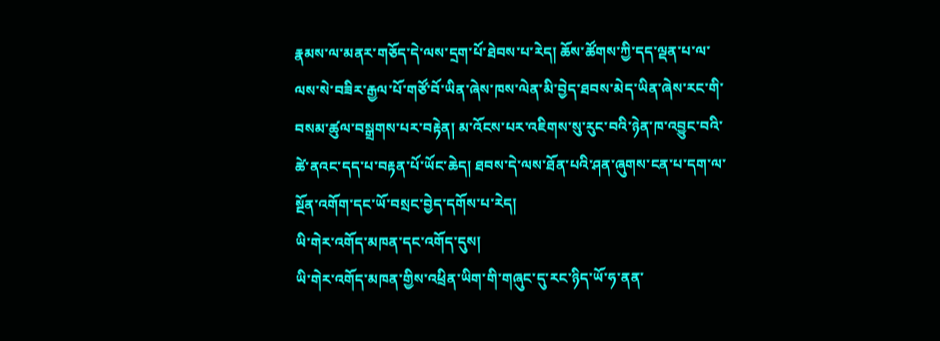རྣམས་ལ་མནར་གཅོད་དེ་ལས་དྲག་པོ་ཐེབས་པ་རེད། ཆོས་ཚོགས་ཀྱི་དད་ལྡན་པ་ལ་ལས་སེ་བཟིར་རྒྱལ་པོ་གཙོ་བོ་ཡིན་ཞེས་ཁས་ལེན་མི་བྱེད་ཐབས་མེད་ཡིན་ཞེས་རང་གི་བསམ་ཚུལ་བསྒྲགས་པར་བརྟེན། མ་འོངས་པར་འཇིགས་སུ་རུང་བའི་ཉེན་ཁ་འབྱུང་བའི་ཚེ་ནའང་དད་པ་བརྟན་པོ་ཡོང་ཆེད། ཐབས་དེ་ལས་ཐོན་པའི་ཤན་ཞུགས་ངན་པ་དག་ལ་སྔོན་འགོག་དང་ཡོ་བསྲང་བྱེད་དགོས་པ་རེད།
ཡི་གེར་འགོད་མཁན་དང་འགོད་དུས།
ཡི་གེར་འགོད་མཁན་གྱིས་འཕྲིན་ཡིག་གི་གཞུང་དུ་རང་ཉིད་ཡོ་ཧ་ནན་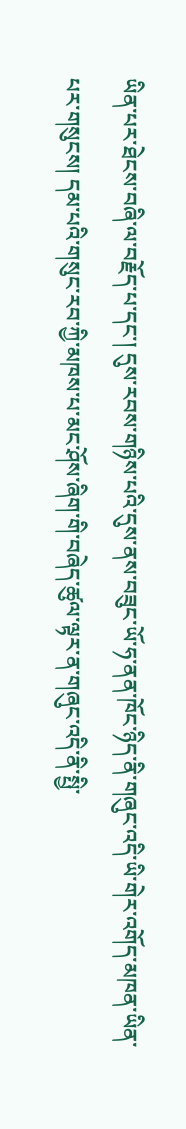ཡིན་པར་ཐེངས་བཞི་ལ་བརྗོད་པ་དང་། དུས་རབས་གཉིས་པའི་དུས་ནས་བཟུང་ཡོ་ཧ་ནན་ཁོང་ཉིད་ནི་གཞུང་འདི་ཡི་གེར་འགོད་མཁན་ཡིན་པར་གསུངས། དམ་པའི་གསུང་རབ་ཀྱི་མཁས་པ་མང་ཤོས་ཞིག་གི་བཞེད་ཚུལ་ལྟར་ན་གཞུང་འདི་ནི་སྤྱི་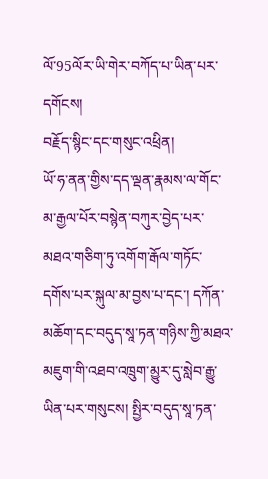ལོ་95ལོར་ཡི་གེར་བཀོད་པ་ཡིན་པར་དགོངས།
བརྗོད་སྙིང་དང་གསུང་འཕྲིན།
ཡོ་ཧ་ནན་གྱིས་དད་ལྡན་རྣམས་ལ་གོང་མ་རྒྱལ་པོར་བསྙེན་བཀུར་བྱེད་པར་མཐའ་གཅིག་ཏུ་འགོག་རྒོལ་གཏོང་དགོས་པར་སྐུལ་མ་བྱས་པ་དང་། དཀོན་མཆོག་དང་བདུད་སཱ་ཏན་གཉིས་ཀྱི་མཐའ་མཇུག་གི་འཐབ་འཁྲུག་མྱུར་དུ་སླེབ་རྒྱུ་ཡིན་པར་གསུངས། སྤྱིར་བདུད་སཱ་ཏན་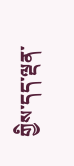གྱིས་དད་ལྡན་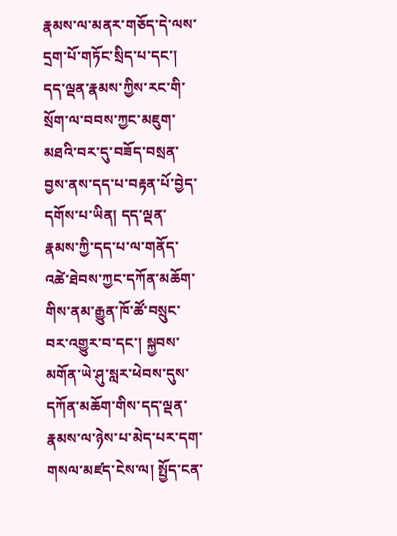རྣམས་ལ་མནར་གཅོད་དེ་ལས་དྲག་པོ་གཏོང་སྲིད་པ་དང་། དད་ལྡན་རྣམས་ཀྱིས་རང་གི་སྲོག་ལ་བབས་ཀྱང་མཇུག་མཐའི་བར་དུ་བཟོད་བསྲན་བྱས་ནས་དད་པ་བརྟན་པོ་བྱེད་དགོས་པ་ཡིན། དད་ལྡན་རྣམས་ཀྱི་དད་པ་ལ་གནོད་འཚེ་ཐེབས་ཀྱང་དཀོན་མཆོག་གིས་ནམ་རྒྱུན་ཁོ་ཚོ་བསྲུང་བར་འགྱུར་བ་དང་། སྐྱབས་མགོན་ཡེ་ཤུ་སླར་ཕེབས་དུས་དཀོན་མཆོག་གིས་དད་ལྡན་རྣམས་ལ་ཉེས་པ་མེད་པར་དག་གསལ་མཛད་ངེས་ལ། སྤྱོད་ངན་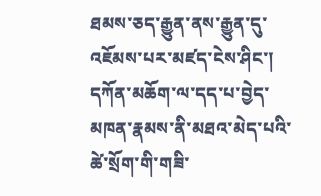ཐམས་ཅད་རྒྱུན་ནས་རྒྱུན་དུ་འཇོམས་པར་མཛད་ངེས་ཤིང་། དཀོན་མཆོག་ལ་དད་པ་བྱེད་མཁན་རྣམས་ནི་མཐའ་མེད་པའི་ཚེ་སྲོག་གི་གཟི་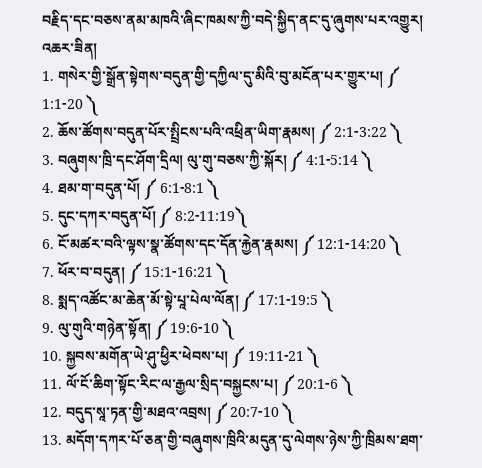བརྗིད་དང་བཅས་ནམ་མཁའི་ཞིང་ཁམས་ཀྱི་བདེ་སྐྱིད་ནང་དུ་ཞུགས་པར་འགྱུར།
འཆར་ཟིན།
1. གསེར་གྱི་སྒྲོན་སྟེགས་བདུན་གྱི་དཀྱིལ་དུ་མིའི་བུ་མངོན་པར་གྱུར་པ། ༼ 1:1-20 ༽
2. ཆོས་ཚོགས་བདུན་པོར་སྤྲིངས་པའི་འཕྲིན་ཡིག་རྣམས། ༼ 2:1-3:22 ༽
3. བཞུགས་ཁྲི་དང་ཤོག་དྲིལ། ལུ་གུ་བཅས་ཀྱི་སྐོར། ༼ 4:1-5:14 ༽
4. ཐམ་ག་བདུན་པོ། ༼ 6:1-8:1 ༽
5. དུང་དཀར་བདུན་པོ། ༼ 8:2-11:19༽
6. ངོ་མཚར་བའི་ལྟས་སྣ་ཚོགས་དང་དོན་རྐྱེན་རྣམས། ༼ 12:1-14:20 ༽
7. ཕོར་བ་བདུན། ༼ 15:1-16:21 ༽
8. སྨད་འཚོང་མ་ཆེན་མོ་སྟེ་པཱ་པེལ་ལོན། ༼ 17:1-19:5 ༽
9. ལུ་གུའི་གཉེན་སྟོན། ༼ 19:6-10 ༽
10. སྐྱབས་མགོན་ཡེ་ཤུ་ཕྱིར་ཕེབས་པ། ༼ 19:11-21 ༽
11. ལོ་ངོ་ཆིག་སྟོང་རིང་ལ་རྒྱལ་སྲིད་བསྐྱངས་པ། ༼ 20:1-6 ༽
12. བདུད་སཱ་ཏན་གྱི་མཐའ་འབྲས། ༼ 20:7-10 ༽
13. མདོག་དཀར་པོ་ཅན་གྱི་བཞུགས་ཁྲིའི་མདུན་དུ་ལེགས་ཉེས་ཀྱི་ཁྲིམས་ཐག་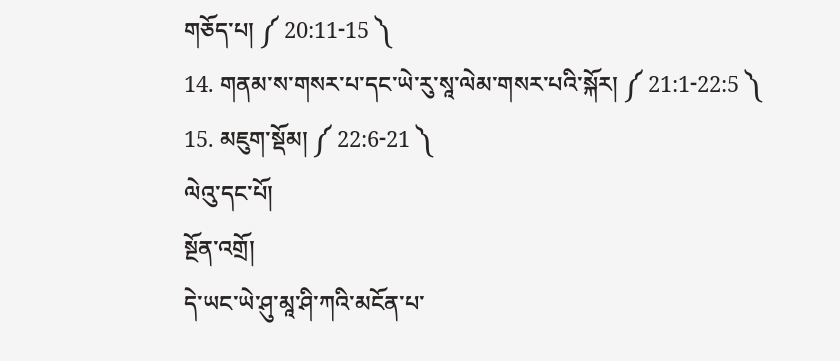གཅོད་པ། ༼ 20:11-15 ༽
14. གནམ་ས་གསར་པ་དང་ཡེ་རུ་སཱ་ལེམ་གསར་པའི་སྐོར། ༼ 21:1-22:5 ༽
15. མཇུག་སྡོམ། ༼ 22:6-21 ༽
ལེའུ་དང་པོ།
སྔོན་འགྲོ།
དེ་ཡང་ཡེ་ཤུ་མཱ་ཤི་ཀའི་མངོན་པ་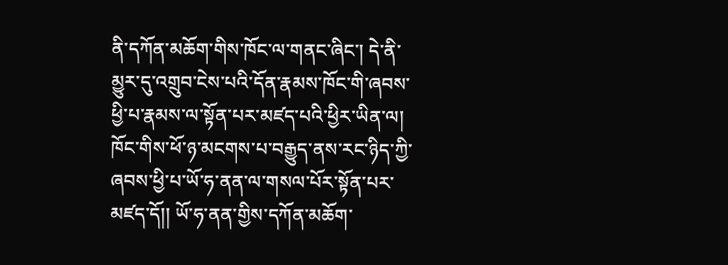ནི་དཀོན་མཆོག་གིས་ཁོང་ལ་གནང་ཞིང་། དེ་ནི་མྱུར་དུ་འགྲུབ་ངེས་པའི་དོན་རྣམས་ཁོང་གི་ཞབས་ཕྱི་པ་རྣམས་ལ་སྟོན་པར་མཛད་པའི་ཕྱིར་ཡིན་ལ། ཁོང་གིས་ཕོ་ཉ་མངགས་པ་བརྒྱུད་ནས་རང་ཉིད་ཀྱི་ཞབས་ཕྱི་པ་ཡོ་ཧ་ནན་ལ་གསལ་པོར་སྟོན་པར་མཛད་དོ།། ཡོ་ཧ་ནན་གྱིས་དཀོན་མཆོག་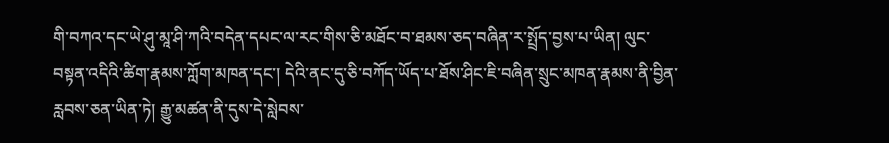གི་བཀའ་དང་ཡེ་ཤུ་མཱ་ཤི་ཀའི་བདེན་དཔང་ལ་རང་གིས་ཅི་མཐོང་བ་ཐམས་ཅད་བཞིན་ར་སྤྲོད་བྱས་པ་ཡིན། ལུང་བསྟན་འདིའི་ཚིག་རྣམས་ཀློག་མཁན་དང་། དེའི་ནང་དུ་ཅི་བཀོད་ཡོད་པ་ཐོས་ཤིང་ཇི་བཞིན་སྲུང་མཁན་རྣམས་ནི་བྱིན་རླབས་ཅན་ཡིན་ཏེ། རྒྱུ་མཚན་ནི་དུས་དེ་སླེབས་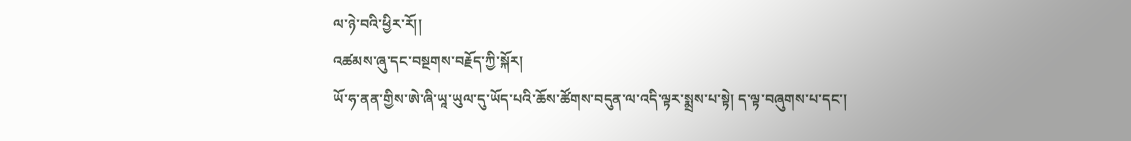ལ་ཉེ་བའི་ཕྱིར་རོ།།
འཚམས་ཞུ་དང་བསྔགས་བརྗོད་ཀྱི་སྐོར།
ཡོ་ཧ་ནན་གྱིས་ཨེ་ཞི་ཡཱ་ཡུལ་དུ་ཡོད་པའི་ཆོས་ཚོགས་བདུན་ལ་འདི་ལྟར་སྨྲས་པ་སྟེ། ད་ལྟ་བཞུགས་པ་དང་།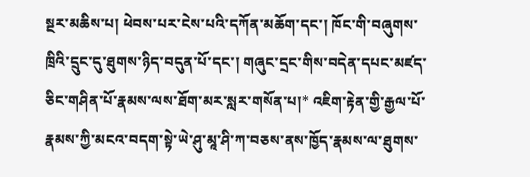སྔར་མཆིས་པ། ཕེབས་པར་ངེས་པའི་དཀོན་མཆོག་དང་། ཁོང་གི་བཞུགས་ཁྲིའི་དྲུང་དུ་ཐུགས་ཉིད་བདུན་པོ་དང་། གཞུང་དྲང་གིས་བདེན་དཔང་མཛད་ཅིང་གཤིན་པོ་རྣམས་ལས་ཐོག་མར་སླར་གསོན་པ།* འཇིག་རྟེན་གྱི་རྒྱལ་པོ་རྣམས་ཀྱི་མངའ་བདག་སྟེ་ཡེ་ཤུ་མཱ་ཤི་ཀ་བཅས་ནས་ཁྱོད་རྣམས་ལ་ཐུགས་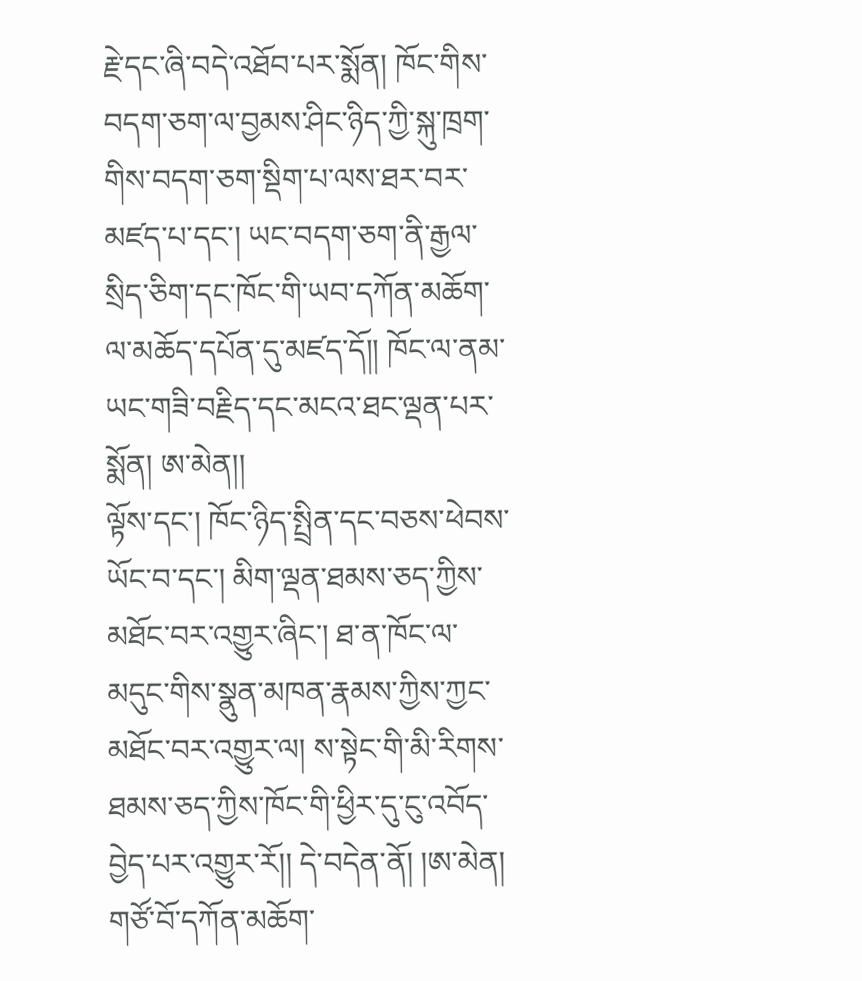རྗེ་དང་ཞི་བདེ་འཐོབ་པར་སྨོན། ཁོང་གིས་བདག་ཅག་ལ་བྱམས་ཤིང་ཉིད་ཀྱི་སྐུ་ཁྲག་གིས་བདག་ཅག་སྡིག་པ་ལས་ཐར་བར་མཛད་པ་དང་། ཡང་བདག་ཅག་ནི་རྒྱལ་སྲིད་ཅིག་དང་ཁོང་གི་ཡབ་དཀོན་མཆོག་ལ་མཆོད་དཔོན་དུ་མཛད་དོ།། ཁོང་ལ་ནམ་ཡང་གཟི་བརྗིད་དང་མངའ་ཐང་ལྡན་པར་སྨོན། ཨ་མེན།།
ལྟོས་དང་། ཁོང་ཉིད་སྤྲིན་དང་བཅས་ཕེབས་ཡོང་བ་དང་། མིག་ལྡན་ཐམས་ཅད་ཀྱིས་མཐོང་བར་འགྱུར་ཞིང་། ཐ་ན་ཁོང་ལ་མདུང་གིས་སྣུན་མཁན་རྣམས་ཀྱིས་ཀྱང་མཐོང་བར་འགྱུར་ལ། ས་སྟེང་གི་མི་རིགས་ཐམས་ཅད་ཀྱིས་ཁོང་གི་ཕྱིར་དུ་ངུ་འབོད་བྱེད་པར་འགྱུར་རོ།། དེ་བདེན་ནོ། །ཨ་མེན།
གཙོ་བོ་དཀོན་མཆོག་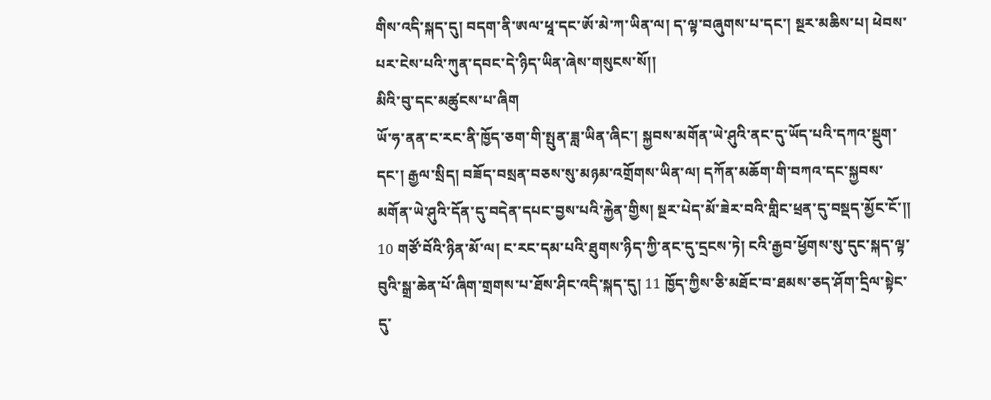གིས་འདི་སྐད་དུ། བདག་ནི་ཨལ་ཕཱ་དང་ཨོ་མེ་ཀ་ཡིན་ལ། ད་ལྟ་བཞུགས་པ་དང་། སྔར་མཆིས་པ། ཕེབས་པར་ངེས་པའི་ཀུན་དབང་དེ་ཉིད་ཡིན་ཞེས་གསུངས་སོ།།
མིའི་བུ་དང་མཚུངས་པ་ཞིག
ཡོ་ཧ་ནན་ང་རང་ནི་ཁྱོད་ཅག་གི་སྤུན་ཟླ་ཡིན་ཞིང་། སྐྱབས་མགོན་ཡེ་ཤུའི་ནང་དུ་ཡོད་པའི་དཀའ་སྡུག་དང་། རྒྱལ་སྲིད། བཟོད་བསྲན་བཅས་སུ་མཉམ་འགྲོགས་ཡིན་ལ། དཀོན་མཆོག་གི་བཀའ་དང་སྐྱབས་མགོན་ཡེ་ཤུའི་དོན་དུ་བདེན་དཔང་བྱས་པའི་རྐྱེན་གྱིས། སྔར་པེད་མོ་ཟེར་བའི་གླིང་ཕྲན་དུ་བསྡད་མྱོང་ངོ་༎ 10 གཙོ་བོའི་ཉིན་མོ་ལ། ང་རང་དམ་པའི་ཐུགས་ཉིད་ཀྱི་ནང་དུ་དྲངས་ཏེ། ངའི་རྒྱབ་ཕྱོགས་སུ་དུང་སྐད་ལྟ་བུའི་སྒྲ་ཆེན་པོ་ཞིག་གྲགས་པ་ཐོས་ཤིང་འདི་སྐད་དུ། 11 ཁྱོད་ཀྱིས་ཅི་མཐོང་བ་ཐམས་ཅད་ཤོག་དྲིལ་སྟེང་དུ་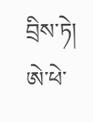བྲིས་ཏེ། ཨེ་ཕེ་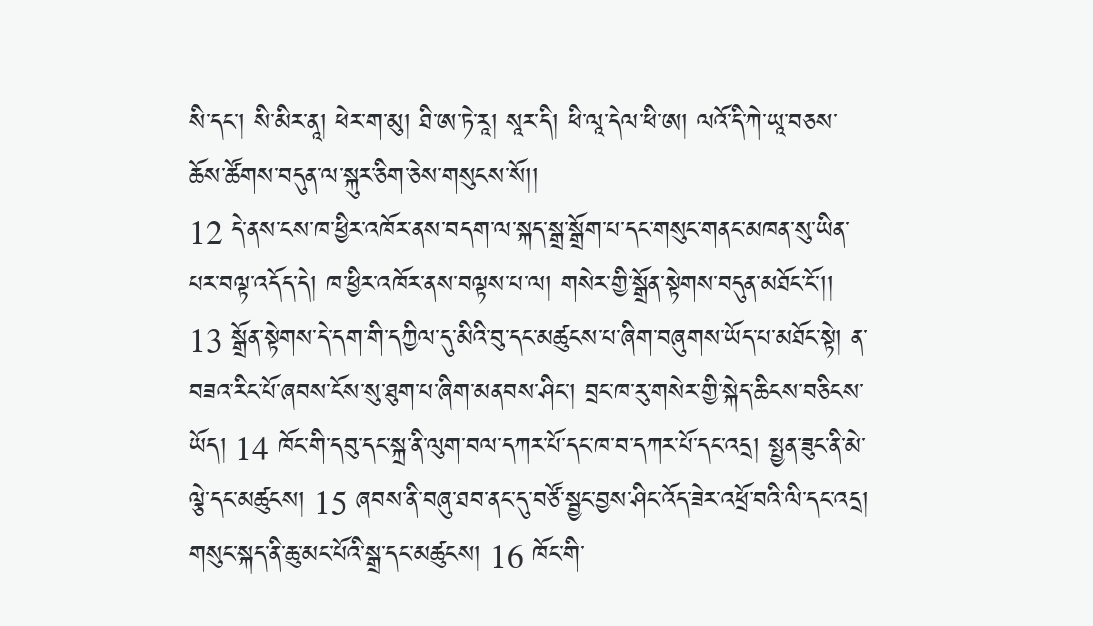སི་དང་། སི་མིར་ནཱ། ཕེར་ག་མུ། ཐི་ཨ་ཏེ་རཱ། སཱར་དི། ཕི་ལཱ་དེལ་ཕི་ཨ། ལའོ་དི་ཀེ་ཡཱ་བཅས་ཆོས་ཚོགས་བདུན་ལ་སྐུར་ཅིག་ཅེས་གསུངས་སོ།།
12 དེ་ནས་ངས་ཁ་ཕྱིར་འཁོར་ནས་བདག་ལ་སྐད་སྒྲ་སྒྲོག་པ་དང་གསུང་གནང་མཁན་སུ་ཡིན་པར་བལྟ་འདོད་དེ། ཁ་ཕྱིར་འཁོར་ནས་བལྟས་པ་ལ། གསེར་གྱི་སྒྲོན་སྟེགས་བདུན་མཐོང་ངོ་།། 13 སྒྲོན་སྟེགས་དེ་དག་གི་དཀྱིལ་དུ་མིའི་བུ་དང་མཚུངས་པ་ཞིག་བཞུགས་ཡོད་པ་མཐོང་སྟེ། ན་བཟའ་རིང་པོ་ཞབས་ངོས་སུ་ཐུག་པ་ཞིག་མནབས་ཤིང་། བྲང་ཁ་རུ་གསེར་གྱི་སྐེད་ཆིངས་བཅིངས་ཡོད། 14 ཁོང་གི་དབུ་དང་སྐྲ་ནི་ལུག་བལ་དཀར་པོ་དང་ཁ་བ་དཀར་པོ་དང་འདྲ། སྤྱན་ཟུང་ནི་མེ་ལྕེ་དང་མཚུངས། 15 ཞབས་ནི་བཞུ་ཐབ་ནང་དུ་བཙོ་སྦྱང་བྱས་ཤིང་འོད་ཟེར་འཕྲོ་བའི་ལི་དང་འདྲ། གསུང་སྐད་ནི་ཆུ་མང་པོའི་སྒྲ་དང་མཚུངས། 16 ཁོང་གི་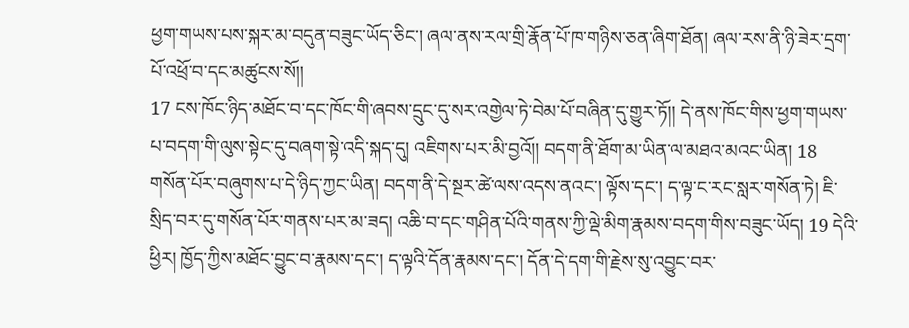ཕྱག་གཡས་པས་སྐར་མ་བདུན་བཟུང་ཡོད་ཅིང་། ཞལ་ནས་རལ་གྲི་རྣོན་པོ་ཁ་གཉིས་ཅན་ཞིག་ཐོན། ཞལ་རས་ནི་ཉི་ཟེར་དྲག་པོ་འཕྲོ་བ་དང་མཚུངས་སོ།།
17 ངས་ཁོང་ཉིད་མཐོང་བ་དང་ཁོང་གི་ཞབས་དྲུང་དུ་སར་འགྱེལ་ཏེ་བེམ་པོ་བཞིན་དུ་གྱུར་ཏོ།། དེ་ནས་ཁོང་གིས་ཕྱག་གཡས་པ་བདག་གི་ལུས་སྟེང་དུ་བཞག་སྟེ་འདི་སྐད་དུ། འཇིགས་པར་མི་བྱའོ།། བདག་ནི་ཐོག་མ་ཡིན་ལ་མཐའ་མའང་ཡིན། 18 གསོན་པོར་བཞུགས་པ་དེ་ཉིད་ཀྱང་ཡིན། བདག་ནི་དེ་སྔར་ཚེ་ལས་འདས་ནའང་། ལྟོས་དང་། ད་ལྟ་ང་རང་སླར་གསོན་ཏེ། ཇི་སྲིད་བར་དུ་གསོན་པོར་གནས་པར་མ་ཟད། འཆི་བ་དང་གཤིན་པོའི་གནས་ཀྱི་ལྡེ་མིག་རྣམས་བདག་གིས་བཟུང་ཡོད། 19 དེའི་ཕྱིར། ཁྱོད་ཀྱིས་མཐོང་བྱུང་བ་རྣམས་དང་། ད་ལྟའི་དོན་རྣམས་དང་། དོན་དེ་དག་གི་རྗེས་སུ་འབྱུང་བར་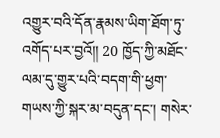འགྱུར་བའི་དོན་རྣམས་ཡིག་ཐོག་ཏུ་འགོད་པར་བྱའོ།། 20 ཁྱོད་ཀྱི་མཐོང་ལམ་དུ་གྱུར་པའི་བདག་གི་ཕྱག་གཡས་ཀྱི་སྐར་མ་བདུན་དང་། གསེར་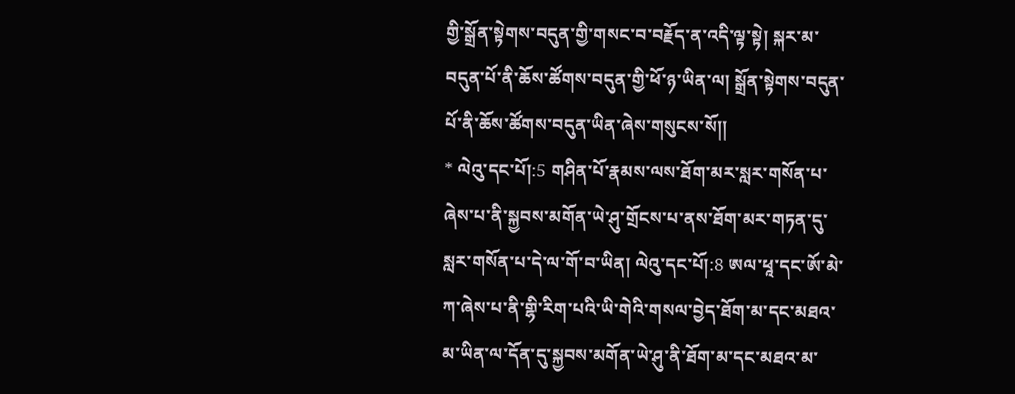གྱི་སྒྲོན་སྟེགས་བདུན་གྱི་གསང་བ་བརྗོད་ན་འདི་ལྟ་སྟེ། སྐར་མ་བདུན་པོ་ནི་ཆོས་ཚོགས་བདུན་གྱི་ཕོ་ཉ་ཡིན་ལ། སྒྲོན་སྟེགས་བདུན་པོ་ནི་ཆོས་ཚོགས་བདུན་ཡིན་ཞེས་གསུངས་སོ།།
* ལེའུ་དང་པོ།:5 གཤིན་པོ་རྣམས་ལས་ཐོག་མར་སླར་གསོན་པ་ཞེས་པ་ནི་སྐྱབས་མགོན་ཡེ་ཤུ་གྲོངས་པ་ནས་ཐོག་མར་གཏན་དུ་སླར་གསོན་པ་དེ་ལ་གོ་བ་ཡིན། ལེའུ་དང་པོ།:8 ཨལ་ཕཱ་དང་ཨོ་མེ་ཀ་ཞེས་པ་ནི་གྷི་རིག་པའི་ཡི་གེའི་གསལ་བྱེད་ཐོག་མ་དང་མཐའ་མ་ཡིན་ལ་དོན་དུ་སྐྱབས་མགོན་ཡེ་ཤུ་ནི་ཐོག་མ་དང་མཐའ་མ་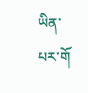ཡིན་པར་གོ